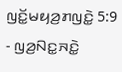ꤜꤢꤩ꤭ꤗꤟꤤ꤬ꤊꤜꤢꤧ꤭ 5:9 - ꤜꤤ꤬ꤡꤢ꤭ꤏꤢꤧ꤭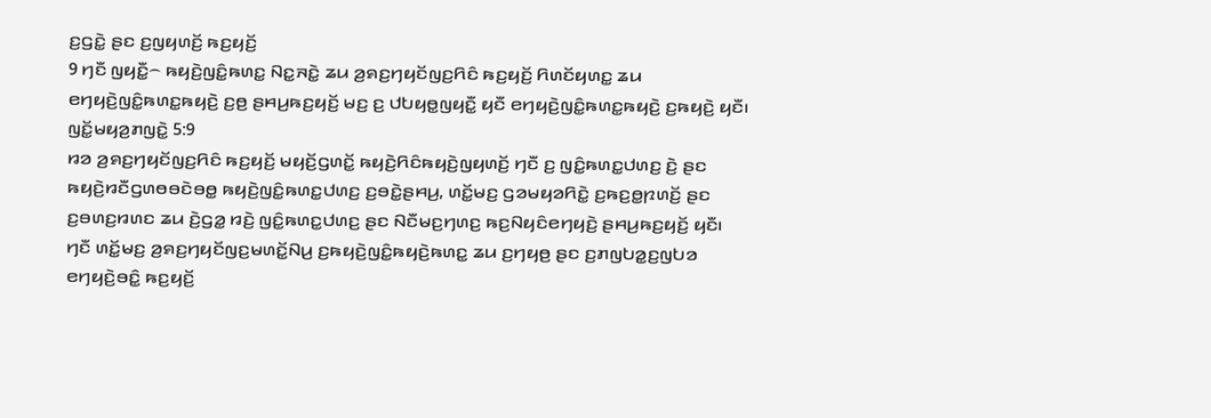ꤢ꤬ꤞꤢꤧ꤭ ꤔꤢ ꤢ꤬ꤜꤟꤛꤢꤩ꤬ ꤒꤢ꤬ꤟꤢꤩ꤬
9 ꤚꤢꤪ ꤜꤟꤢꤪ꤭꤮ ꤒꤟꤢꤧ꤬ꤜꤢꤨ꤭ꤒꤛꤢ꤭ ꤡꤢ꤭ꤏꤢꤧ꤭ ꤘꤣ ꤤ꤬ꤎꤢ꤬ꤚꤟꤢꤩꤜꤢ꤬ꤖꤢꤨ ꤒꤢ꤬ꤟꤢꤩ꤬ ꤖꤛꤢꤩꤟꤛꤢ꤭ ꤘꤣ ꤕꤚꤟꤢꤧ꤬ꤜꤢꤨ꤭ꤒꤛꤢ꤭ꤒꤟꤢꤧ꤬ ꤢ꤬ꤥ꤬ ꤔꤌꤣ꤬ꤒꤢ꤬ꤟꤢꤩ꤬ ꤗꤢ꤬ ꤢ꤬ ꤓꤝꤟꤥ꤭ꤜꤟꤢꤪ꤭ ꤟꤢꤪ ꤕꤚꤟꤢꤧ꤬ꤜꤢꤨ꤭ꤒꤛꤢ꤭ꤒꤟꤢꤧ꤬ ꤢ꤬ꤒꤟꤢꤧ꤬ ꤟꤢꤪ꤯
ꤜꤢꤩ꤭ꤗꤟꤤ꤬ꤊꤜꤢꤧ꤭ 5:9
ꤙꤤ ꤤ꤬ꤎꤢ꤬ꤚꤟꤢꤩꤜꤢ꤬ꤖꤢꤨ ꤒꤢ꤬ꤟꤢꤩ꤬ ꤗꤟꤢꤩ꤬ꤞꤛꤢꤩ꤭ ꤒꤟꤢꤧ꤬ꤖꤢꤨꤒꤟꤢꤧ꤬ꤜꤟꤛꤢꤩ꤬ ꤚꤢꤪ ꤢ꤬ ꤜꤢꤨ꤭ꤒꤛꤢ꤭ꤓꤛꤢ꤬ ꤢꤧ꤬ ꤔꤢ ꤒꤟꤢꤧ꤬ꤙꤢꤪꤞꤛꤥꤋꤢꤧꤋꤥ꤭ ꤒꤟꤢꤧ꤬ꤜꤢꤨ꤭ꤒꤛꤢ꤭ꤓꤛꤢ꤬ ꤢ꤬ꤋꤢꤧ꤭ꤔꤌꤣ꤬, ꤛꤢꤩ꤭ꤗꤢ꤬ ꤞꤤꤗꤟꤤꤖꤢꤧ꤭ ꤢ꤬ꤒꤢ꤬ꤥ꤭ꤐꤛꤢꤩ꤬ ꤔꤢ ꤢ꤬ꤋꤛꤢ꤬ꤙꤛꤢ ꤘꤣ ꤢꤧ꤬ꤞꤤ꤭ ꤙꤢꤧ꤬ ꤜꤢꤨ꤭ꤒꤛꤢ꤭ꤓꤛꤢ꤬ ꤔꤢ ꤡꤢꤪꤗꤢ꤬ꤚꤛꤢ꤬ ꤒꤢ꤬ꤡꤟꤢꤨꤕꤚꤟꤢꤧ꤬ ꤔꤌꤣ꤬ꤒꤢ꤬ꤟꤢꤩ꤬ ꤟꤢꤪ꤯ ꤚꤢꤪ ꤛꤢꤩ꤭ꤗꤢ꤬ ꤤ꤬ꤎꤢ꤬ꤚꤟꤢꤩꤜꤢ꤬ꤗꤛꤢꤩ꤭ꤡꤣ꤬ ꤢ꤬ꤒꤟꤢꤧ꤬ꤜꤢꤨ꤭ꤒꤟꤢꤧ꤬ꤒꤛꤢ꤭ ꤘꤣ ꤢ꤬ꤚꤟꤥ꤬ ꤔꤢ ꤢ꤬ꤊꤜꤝꤤ꤭ꤢ꤬ꤜꤝꤤ ꤕꤚꤟꤢꤧ꤬ꤋꤢꤨ꤭ ꤒꤢ꤬ꤟꤢꤩ꤬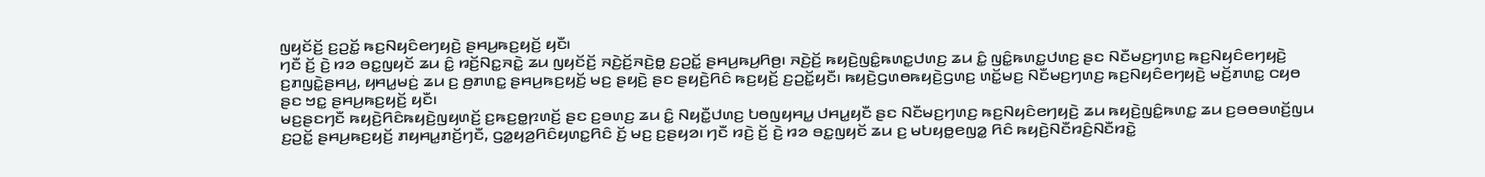ꤜꤟꤢꤩꤢꤩ꤬ ꤢ꤬ꤑꤢꤩ꤭ ꤒꤢ꤬ꤡꤟꤢꤨꤕꤚꤟꤢꤧ꤬ ꤔꤌꤣ꤬ꤒꤢ꤬ꤟꤢꤩ꤬ ꤟꤢꤪ꤯
ꤚꤢꤪ ꤢꤩ꤬ ꤢꤧ꤬ ꤙꤤ ꤋꤢ꤭ꤜꤟꤢꤩ ꤘꤣ ꤢꤨ꤭ ꤙꤢꤩ꤬ꤡꤢ꤭ꤏꤢꤧ꤭ ꤘꤣ ꤜꤟꤢꤩꤢꤩ꤬ ꤏꤢꤧ꤬ꤢꤩ꤬ꤏꤢꤧ꤬ꤥ꤭ ꤢ꤬ꤑꤢꤩ꤭ ꤔꤌꤣ꤬ꤒꤣ꤬ꤖꤥ꤬꤯ ꤏꤢꤧ꤬ꤢꤩ꤬ ꤒꤟꤢꤧ꤬ꤜꤢꤨ꤭ꤒꤛꤢ꤭ꤓꤛꤢ꤬ ꤘꤣ ꤢꤨ꤭ ꤜꤢꤨ꤭ꤒꤛꤢ꤭ꤓꤛꤢ꤬ ꤔꤢ ꤡꤢꤪꤗꤢ꤬ꤚꤛꤢ꤬ ꤒꤢ꤬ꤡꤟꤢꤨꤕꤚꤟꤢꤧ꤬ ꤢ꤬ꤊꤜꤢꤧ꤭ꤔꤌꤣ꤬, ꤟꤌꤣ꤭ꤗꤢꤦ꤬ ꤘꤣ ꤢ꤬ ꤥ꤬ꤊꤛꤢ꤭ ꤔꤌꤣ꤬ꤒꤢ꤬ꤟꤢꤩ꤬ ꤗꤢ꤬ ꤔꤟꤢꤧ꤬ ꤔꤢ ꤔꤟꤢꤧ꤬ꤖꤢꤨ ꤒꤢ꤬ꤟꤢꤩ꤬ ꤢ꤬ꤑꤢꤩ꤭ꤟꤢꤪ꤯ ꤒꤟꤢꤧ꤬ꤞꤛꤥꤒꤟꤢꤧ꤬ꤞꤛꤢ꤬ ꤛꤢꤩ꤭ꤗꤢ꤬ ꤡꤢꤪꤗꤢ꤬ꤚꤛꤢ꤬ ꤒꤢ꤬ꤡꤟꤢꤨꤕꤚꤟꤢꤧ꤬ ꤗꤢꤩ꤬ꤊꤛꤢ꤭ ꤍꤟꤥ ꤔꤢ ꤠꤢ꤭ ꤔꤌꤣ꤬ꤒꤢ꤬ꤟꤢꤩ꤬ ꤟꤢꤪ꤯
ꤗꤢ꤬ꤔꤢꤚꤢꤪ ꤒꤟꤢꤧ꤬ꤖꤢꤨꤒꤟꤢꤧ꤬ꤜꤟꤛꤢꤩ꤬ ꤢ꤬ꤒꤢ꤬ꤥ꤭ꤐꤛꤢꤩ꤬ ꤔꤢ ꤢ꤬ꤋꤛꤢ꤬ ꤘꤣ ꤢꤨ꤭ ꤡꤟꤢꤪ꤭ꤓꤛꤢ꤬ ꤝꤥꤜꤟꤌꤣ꤭ ꤓꤌꤣ꤭ꤟꤢꤪ ꤔꤢ ꤡꤢꤪꤗꤢ꤬ꤚꤛꤢ꤬ ꤒꤢ꤬ꤡꤟꤢꤨꤕꤚꤟꤢꤧ꤬ ꤘꤣ ꤒꤟꤢꤧ꤬ꤜꤢꤨ꤭ꤒꤛꤢ꤭ ꤘꤣ ꤢ꤬ꤋꤥꤋꤛꤢꤩ꤬ꤜꤣ ꤢ꤬ꤑꤢꤩ꤭ ꤔꤌꤣ꤬ꤒꤢ꤬ꤟꤢꤩ꤬ ꤊꤟꤌꤣ꤭ꤊꤢꤩ꤬ꤚꤢꤪ, ꤞꤤ꤭ꤟꤤ꤬ꤖꤢꤨꤟꤛꤢ꤭ꤖꤢꤨ ꤢꤩ꤬ ꤗꤢ꤬ ꤢ꤬ꤔꤟꤤ꤯ ꤚꤢꤪ ꤙꤢꤧ꤬ ꤢꤩ꤬ ꤢꤧ꤬ ꤙꤤ ꤋꤢ꤭ꤜꤟꤢꤩ ꤘꤣ ꤢ꤬ ꤗꤝꤟꤥ꤭ꤕꤜꤤ꤭ ꤖꤢꤨ ꤒꤟꤢꤧ꤬ꤡꤢꤪꤙꤢꤨ꤬ꤡꤢꤪꤙꤢꤧ꤭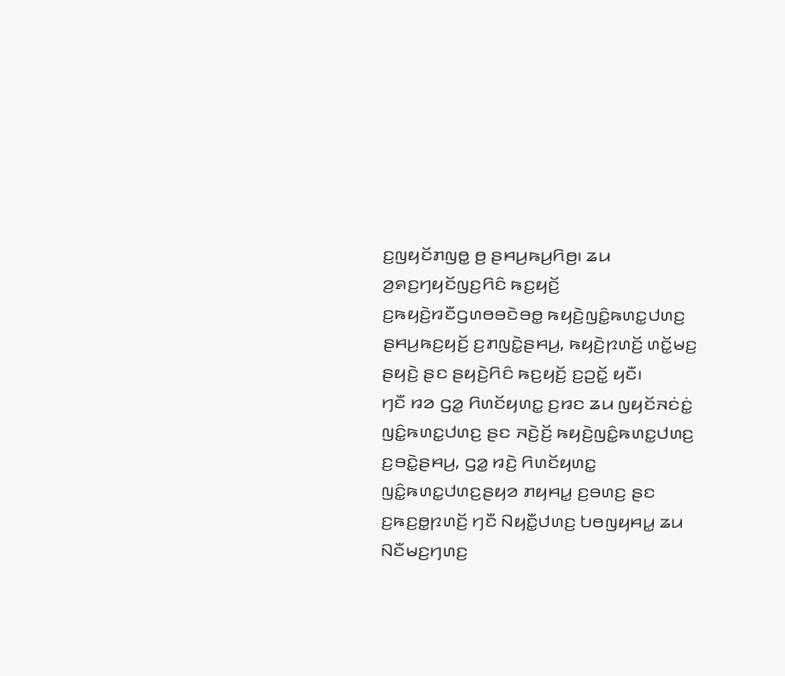ꤢ꤬ꤜꤟꤢꤩꤊꤜꤥ꤭ ꤥ꤬ ꤔꤌꤣ꤬ꤒꤣ꤬ꤖꤥ꤬꤯ ꤘꤣ ꤤ꤬ꤎꤢ꤬ꤚꤟꤢꤩꤜꤢ꤬ꤖꤢꤨ ꤒꤢ꤬ꤟꤢꤩ꤬ ꤢ꤬ꤒꤟꤢꤧ꤬ꤙꤢꤪꤞꤛꤥꤋꤢꤧꤋꤥ꤭ ꤒꤟꤢꤧ꤬ꤜꤢꤨ꤭ꤒꤛꤢ꤭ꤓꤛꤢ꤬ ꤔꤌꤣ꤬ꤒꤢ꤬ꤟꤢꤩ꤬ ꤢ꤬ꤊꤜꤢꤧ꤭ꤔꤌꤣ꤬, ꤒꤟꤢꤧ꤬ꤐꤛꤢꤩ꤬ ꤛꤢꤩ꤭ꤗꤢ꤬ ꤔꤟꤢꤧ꤬ ꤔꤢ ꤔꤟꤢꤧ꤬ꤖꤢꤨ ꤒꤢ꤬ꤟꤢꤩ꤬ ꤢ꤬ꤑꤢꤩ꤭ ꤟꤢꤪ꤯
ꤚꤢꤪ ꤙꤤ ꤞꤤ꤭ ꤖꤛꤢꤩꤟꤛꤢ꤭ ꤢ꤬ꤙꤢ ꤘꤣ ꤜꤟꤢꤩꤏꤢꤦꤢꤦ꤭ ꤜꤢꤨ꤭ꤒꤛꤢ꤭ꤓꤛꤢ꤬ ꤔꤢ ꤏꤢꤧ꤬ꤢꤩ꤬ ꤒꤟꤢꤧ꤬ꤜꤢꤨ꤭ꤒꤛꤢ꤭ꤓꤛꤢ꤬ ꤢ꤬ꤋꤢꤧ꤭ꤔꤌꤣ꤬, ꤞꤤ꤭ ꤙꤢꤧ꤬ ꤖꤛꤢꤩꤟꤛꤢ꤭ ꤜꤢꤨ꤭ꤒꤛꤢ꤭ꤓꤛꤢ꤬ꤔꤟꤤ ꤊꤟꤌꤣ꤭ ꤢ꤬ꤋꤛꤢ꤬ ꤔꤢ ꤢ꤬ꤒꤢ꤬ꤥ꤭ꤐꤛꤢꤩ꤬ ꤚꤢꤪ ꤡꤟꤢꤪ꤭ꤓꤛꤢ꤬ ꤝꤥꤜꤟꤌꤣ꤭ ꤘꤣ ꤡꤢꤪꤗꤢ꤬ꤚꤛꤢ꤬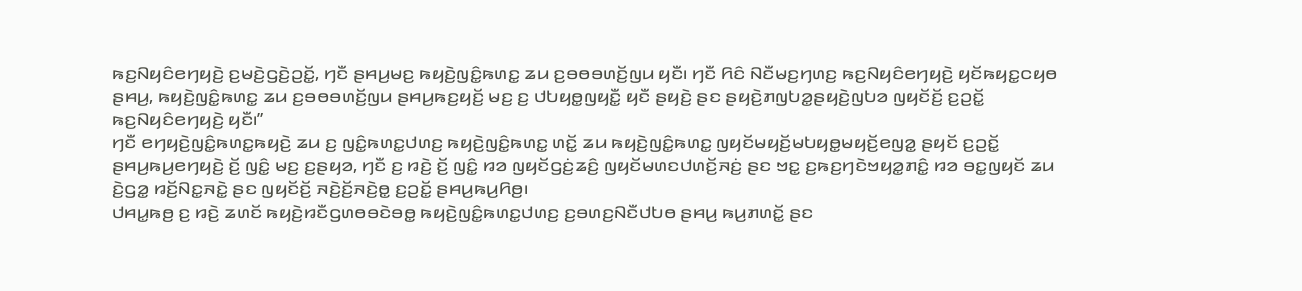ꤒꤢ꤬ꤡꤟꤢꤨꤕꤚꤟꤢꤧ꤬ ꤢ꤬ꤗꤢꤧ꤬ꤞꤢꤧ꤬ꤑꤢꤩ꤭, ꤚꤢꤪ ꤔꤌꤣ꤬ꤗꤢ꤬ ꤒꤟꤢꤧ꤬ꤜꤢꤨ꤭ꤒꤛꤢ꤭ ꤘꤣ ꤢ꤬ꤋꤥꤋꤛꤢꤩ꤬ꤜꤣ ꤟꤢꤪ꤯ ꤚꤢꤪ ꤖꤢꤨ ꤡꤢꤪꤗꤢ꤬ꤚꤛꤢ꤬ ꤒꤢ꤬ꤡꤟꤢꤨꤕꤚꤟꤢꤧ꤬ ꤟꤢꤩꤒꤟꤢ꤭ꤍꤟꤥ ꤔꤌꤣ꤬, ꤒꤟꤢꤧ꤬ꤜꤢꤨ꤭ꤒꤛꤢ꤭ ꤘꤣ ꤢ꤬ꤋꤥꤋꤛꤢꤩ꤬ꤜꤣ ꤔꤌꤣ꤬ꤒꤢ꤬ꤟꤢꤩ꤬ ꤗꤢ꤬ ꤢ꤬ ꤓꤝꤟꤥ꤭ꤜꤟꤢꤪ꤭ ꤟꤢꤪ ꤔꤟꤢꤧ꤬ ꤔꤢ ꤔꤟꤢꤧ꤬ꤊꤜꤝꤤ꤭ꤔꤟꤢꤧ꤬ꤜꤝꤤ ꤜꤟꤢꤩꤢꤩ꤬ ꤢ꤬ꤑꤢꤩ꤭ ꤒꤢ꤬ꤡꤟꤢꤨꤕꤚꤟꤢꤧ꤬ ꤟꤢꤪ꤯”
ꤚꤢꤪ ꤕꤚꤟꤢꤧ꤬ꤜꤢꤨ꤭ꤒꤛꤢ꤭ꤒꤟꤢꤧ꤬ ꤘꤣ ꤢ꤬ ꤜꤢꤨ꤭ꤒꤛꤢ꤭ꤓꤛꤢ꤬ ꤒꤟꤢꤧ꤬ꤜꤢꤨ꤭ꤒꤛꤢ꤭ ꤛꤢꤩ꤭ ꤘꤣ ꤒꤟꤢꤧ꤬ꤜꤢꤨ꤭ꤒꤛꤢ꤭ ꤜꤟꤢꤩꤗꤟꤢꤩ꤬ꤗꤝꤟꤥ꤭ꤗꤟꤢꤩ꤬ꤕꤜꤤ꤭ ꤔꤟꤢꤩ ꤢ꤬ꤑꤢꤩ꤭ ꤔꤌꤣ꤬ꤒꤣ꤬ꤕꤚꤟꤢꤧ꤬ ꤢꤩ꤬ ꤜꤢꤨ꤭ ꤗꤢ꤬ ꤢ꤬ꤔꤟꤤ, ꤚꤢꤪ ꤢ꤬ ꤙꤢꤧ꤬ ꤢꤩ꤬ ꤜꤢꤨ꤭ ꤙꤤ ꤜꤟꤢꤩꤞꤢꤦ꤬ꤘꤢꤨ꤬ ꤜꤟꤢꤩꤗꤛꤢꤓꤛꤢꤩ꤬ꤏꤢꤦ꤬ ꤔꤢ ꤠꤢ꤭ ꤢ꤬ꤒꤢ꤬ꤚꤢꤧꤠꤟꤤ꤭ꤊꤢꤨ꤭ ꤙꤤ ꤋꤢ꤭ꤜꤟꤢꤩ ꤘꤣ ꤢꤧ꤬ꤞꤤ꤭ ꤙꤢꤩ꤬ꤡꤢ꤭ꤏꤢꤧ꤭ ꤔꤢ ꤜꤟꤢꤩꤢꤩ꤬ ꤏꤢꤧ꤬ꤢꤩ꤬ꤏꤢꤧ꤬ꤥ꤭ ꤢ꤬ꤑꤢꤩ꤭ ꤔꤌꤣ꤬ꤒꤣ꤬ꤖꤥ꤬꤯
ꤓꤌꤣ꤭ꤒꤥ꤬ ꤢ꤬ ꤙꤢꤧ꤬ ꤘꤛꤢꤩ ꤒꤟꤢꤧ꤬ꤙꤢꤪꤞꤛꤥꤋꤢꤧꤋꤥ꤭ ꤒꤟꤢꤧ꤬ꤜꤢꤨ꤭ꤒꤛꤢ꤭ꤓꤛꤢ꤬ ꤢ꤬ꤋꤛꤢ꤬ꤡꤢꤪꤓꤝꤥ ꤔꤌꤣ꤬ ꤒꤣ꤬ꤊꤛꤢꤩ꤭ ꤔꤢ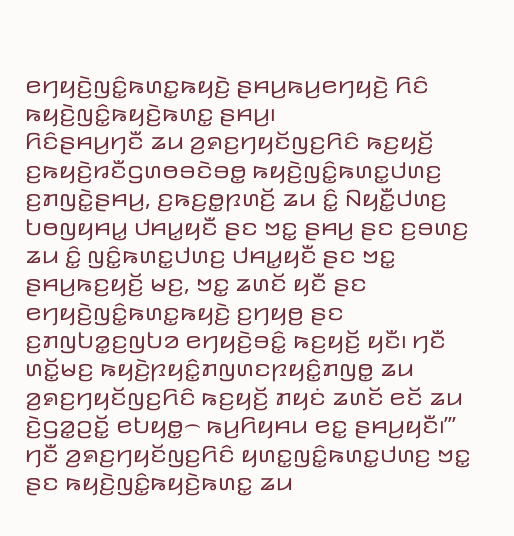ꤕꤚꤟꤢꤧ꤬ꤜꤢꤨ꤭ꤒꤛꤢ꤭ꤒꤟꤢꤧ꤬ ꤔꤌꤣ꤬ꤒꤣ꤬ꤕꤚꤟꤢꤧ꤬ ꤖꤢꤨ ꤒꤟꤢꤧ꤬ꤜꤢꤨ꤭ꤒꤟꤢꤧ꤬ꤒꤛꤢ꤭ ꤔꤌꤣ꤬꤯
ꤖꤢꤨꤔꤌꤣ꤬ꤚꤢꤪ ꤘꤣ ꤤ꤬ꤎꤢ꤬ꤚꤟꤢꤩꤜꤢ꤬ꤖꤢꤨ ꤒꤢ꤬ꤟꤢꤩ꤬ ꤢ꤬ꤒꤟꤢꤧ꤬ꤙꤢꤪꤞꤛꤥꤋꤢꤧꤋꤥ꤭ ꤒꤟꤢꤧ꤬ꤜꤢꤨ꤭ꤒꤛꤢ꤭ꤓꤛꤢ꤬ ꤢ꤬ꤊꤜꤢꤧ꤭ꤔꤌꤣ꤬, ꤢ꤬ꤒꤢ꤬ꤥ꤭ꤐꤛꤢꤩ꤬ ꤘꤣ ꤢꤨ꤭ ꤡꤟꤢꤪ꤭ꤓꤛꤢ꤬ ꤝꤥꤜꤟꤌꤣ꤭ ꤓꤌꤣ꤭ꤟꤢꤪ ꤔꤢ ꤠꤢ꤭ ꤔꤌꤣ꤬ ꤔꤢ ꤢ꤬ꤋꤛꤢ꤬ ꤘꤣ ꤢꤨ꤭ ꤜꤢꤨ꤭ꤒꤛꤢ꤭ꤓꤛꤢ꤬ ꤓꤌꤣ꤭ꤟꤢꤪ ꤔꤢ ꤠꤢ꤭ ꤔꤌꤣ꤬ꤒꤢ꤬ꤟꤢꤩ꤬ ꤗꤢ꤬, ꤠꤢ꤭ ꤘꤛꤢꤩ ꤟꤢꤪ ꤔꤢ ꤕꤚꤟꤢꤧ꤬ꤜꤢꤨ꤭ꤒꤛꤢ꤭ꤒꤟꤢꤧ꤬ ꤢ꤬ꤚꤟꤥ꤬ ꤔꤢ ꤢ꤬ꤊꤜꤝꤤ꤭ꤢ꤬ꤜꤝꤤ ꤕꤚꤟꤢꤧ꤬ꤋꤢꤨ꤭ ꤒꤢ꤬ꤟꤢꤩ꤬ ꤟꤢꤪ꤯ ꤚꤢꤪ ꤛꤢꤩ꤭ꤗꤢ꤬ ꤒꤟꤢꤧ꤬ꤐꤟꤢꤨ꤭ꤊꤜꤛꤢꤐꤟꤢꤨ꤭ꤊꤜꤥ꤭ ꤘꤣ ꤤ꤬ꤎꤢ꤬ꤚꤟꤢꤩꤜꤢ꤬ꤖꤢꤨ ꤒꤢ꤬ꤟꤢꤩ꤬ ꤊꤟꤢꤦ ꤘꤛꤢꤩ ꤕꤢꤩ ꤘꤣ ꤢꤧ꤬ꤞꤤ꤭ꤑꤢꤩ꤭ ꤕꤝꤟꤥ꤭꤮ ꤒꤣ꤬ꤖꤟꤌꤣ ꤕꤢ꤭ ꤔꤌꤣ꤬ꤟꤢꤪ꤯’”
ꤚꤢꤪ ꤤ꤬ꤎꤢ꤬ꤚꤟꤢꤩꤜꤢ꤬ꤖꤢꤨ ꤟꤛꤢ꤭ꤜꤢꤨ꤭ꤒꤛꤢ꤭ꤓꤛꤢ꤬ ꤠꤢ꤭ ꤔꤢ ꤒꤟꤢꤧ꤬ꤜꤢꤨ꤭ꤒꤟꤢꤧ꤬ꤒꤛꤢ꤭ ꤘꤣ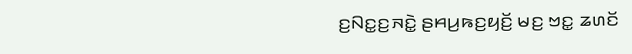ꤢ꤬ꤡꤢ꤭ꤢ꤬ꤏꤢꤧ꤭ ꤔꤌꤣ꤬ꤒꤢ꤬ꤟꤢꤩ꤬ ꤗꤢ꤬ ꤠꤢ꤭ ꤘꤛꤢꤩ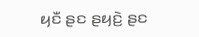ꤟꤢꤪ ꤔꤢ ꤔꤟꤢꤧ꤬ ꤔꤢ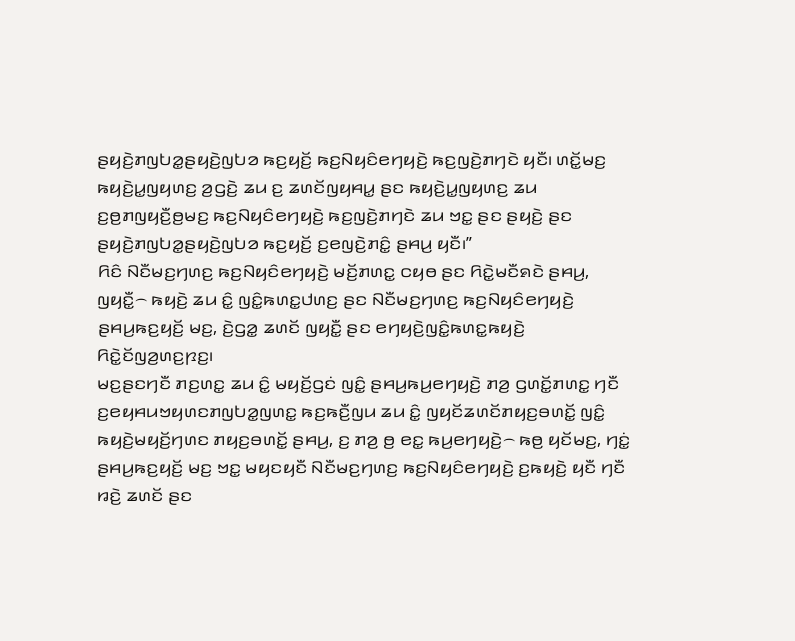ꤔꤟꤢꤧ꤬ꤊꤜꤝꤤ꤭ꤔꤟꤢꤧ꤬ꤜꤝꤤ ꤒꤢ꤬ꤟꤢꤩ꤬ ꤒꤢ꤬ꤡꤟꤢꤨꤕꤚꤟꤢꤧ꤬ ꤒꤢ꤬ꤜꤢꤧ꤬ꤊꤚꤢꤧ ꤟꤢꤪ꤯ ꤛꤢꤩ꤭ꤗꤢ꤬ ꤒꤟꤢꤧ꤬ꤣ꤭ꤜꤟꤛꤢ꤬ ꤤ꤬ꤞꤢꤧ꤬ ꤘꤣ ꤢ꤬ ꤘꤛꤢꤩꤜꤟꤌꤣ꤭ ꤔꤢ ꤒꤟꤢꤧ꤬ꤣ꤭ꤜꤟꤛꤢ꤬ ꤘꤣ ꤢ꤬ꤥ꤬ꤊꤜꤟꤢꤪ꤬ꤥ꤬ꤗꤢ꤬ ꤒꤢ꤬ꤡꤟꤢꤨꤕꤚꤟꤢꤧ꤬ ꤒꤢ꤬ꤜꤢꤧ꤬ꤊꤚꤢꤧ ꤘꤣ ꤠꤢ꤭ ꤔꤢ ꤔꤟꤢꤧ꤬ ꤔꤢ ꤔꤟꤢꤧ꤬ꤊꤜꤝꤤ꤭ꤔꤟꤢꤧ꤬ꤜꤝꤤ ꤒꤢ꤬ꤟꤢꤩ꤬ ꤢ꤬ꤕꤜꤢꤧ꤬ꤊꤢꤨ꤭ ꤔꤌꤣ꤬ ꤟꤢꤪ꤯”
ꤖꤢꤨ ꤡꤢꤪꤗꤢ꤬ꤚꤛꤢ꤬ ꤒꤢ꤬ꤡꤟꤢꤨꤕꤚꤟꤢꤧ꤬ ꤗꤢꤩ꤬ꤊꤛꤢ꤭ ꤍꤟꤥ ꤔꤢ ꤖꤢꤧ꤭ꤗꤢꤪꤎꤢꤧ ꤔꤌꤣ꤬, ꤜꤟꤢꤪ꤭꤮ ꤒꤟꤢꤧ꤬ ꤘꤣ ꤢꤨ꤭ ꤜꤢꤨ꤭ꤒꤛꤢ꤭ꤓꤛꤢ꤬ ꤔꤢ ꤡꤢꤪꤗꤢ꤬ꤚꤛꤢ꤬ ꤒꤢ꤬ꤡꤟꤢꤨꤕꤚꤟꤢꤧ꤬ ꤔꤌꤣ꤬ꤒꤢ꤬ꤟꤢꤩ꤬ ꤗꤢ꤬, ꤢꤧ꤬ꤞꤤ꤭ ꤘꤛꤢꤩ ꤜꤟꤢꤪ꤭ ꤔꤢ ꤕꤚꤟꤢꤧ꤬ꤜꤢꤨ꤭ꤒꤛꤢ꤭ꤒꤟꤢꤧ꤬ ꤖꤢꤧ꤭ꤢꤩꤜꤤ꤬ꤛꤢ꤬ꤐꤢ꤬꤯
ꤗꤢ꤬ꤔꤢꤚꤢꤪ ꤊꤢ꤬ꤛꤢ꤭ ꤘꤣ ꤢꤨ꤭ ꤗꤟꤢꤩ꤬ꤞꤢꤦ ꤜꤢꤨ꤭ ꤔꤌꤣ꤬ꤒꤣ꤬ꤕꤚꤟꤢꤧ꤬ ꤊꤤ꤬ ꤞꤛꤢꤩ꤭ꤊꤛꤢ꤭ ꤚꤢꤪ ꤢ꤬ꤕꤟꤌꤣꤠꤟꤛꤢꤊꤜꤝꤤ꤭ꤜꤛꤢ꤭ ꤒꤢ꤬ꤒꤢꤪ꤬ꤜꤣ ꤘꤣ ꤢꤨ꤭ ꤜꤟꤢꤩꤘꤛꤢꤩꤊꤟꤢ꤬ꤋꤛꤢꤩ꤭ ꤜꤢꤨ꤭ ꤒꤟꤢꤧ꤬ꤗꤟꤢꤩ꤬ꤚꤛꤢ ꤊꤟꤢ꤬ꤋꤛꤢꤩ꤭ ꤔꤌꤣ꤬, ꤢ꤬ ꤊꤤ꤬ ꤥ꤬ ꤕꤢ꤭ ꤒꤣ꤬ꤕꤚꤟꤢꤧ꤬꤮ ꤒꤥ꤬ ꤟꤢꤩꤗꤢ꤬, ꤚꤢꤦ꤭ ꤔꤌꤣ꤬ꤒꤢ꤬ꤟꤢꤩ꤬ ꤗꤢ꤬ ꤠꤢ꤭ ꤗꤟꤢꤟꤢꤪ ꤡꤢꤪꤗꤢ꤬ꤚꤛꤢ꤬ ꤒꤢ꤬ꤡꤟꤢꤨꤕꤚꤟꤢꤧ꤬ ꤢ꤬ꤒꤟꤢꤧ꤬ ꤟꤢꤪ ꤚꤢꤪ ꤙꤢꤧ꤬ ꤘꤛꤢꤩ ꤔꤢ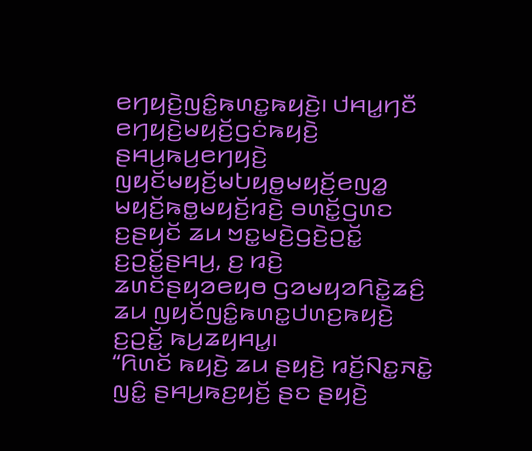ꤕꤚꤟꤢꤧ꤬ꤜꤢꤨ꤭ꤒꤛꤢ꤭ꤒꤟꤢꤧ꤬꤯ ꤓꤌꤣ꤭ꤚꤢꤪ ꤕꤚꤟꤢꤧ꤬ꤗꤟꤢꤩ꤬ꤞꤢꤦꤒꤟꤢꤧ꤬ ꤔꤌꤣ꤬ꤒꤣ꤬ꤕꤚꤟꤢꤧ꤬ ꤜꤟꤢꤩꤗꤟꤢꤩ꤬ꤗꤝꤟꤥ꤭ꤗꤟꤢꤩ꤬ꤕꤜꤤ꤭ ꤗꤟꤢꤩ꤬ꤒꤥ꤭ꤗꤟꤢꤩ꤬ꤙꤢꤧ꤬ ꤋꤛꤢꤩ꤭ꤞꤛꤢ ꤢ꤬ꤔꤟꤢꤩ ꤘꤣ ꤠꤢ꤭ꤗꤢꤧ꤬ꤞꤢꤧ꤬ꤑꤢꤩ꤭ ꤢ꤬ꤑꤢꤩ꤭ꤔꤌꤣ꤬, ꤢ꤬ ꤙꤢꤧ꤬ ꤘꤛꤢꤩꤔꤟꤤꤕꤟꤥ ꤞꤤꤗꤟꤤꤖꤢꤧ꤭ꤘꤢꤨ꤬ ꤘꤣ ꤜꤟꤢꤩꤜꤢꤨ꤭ꤒꤛꤢ꤭ꤓꤛꤢ꤬ꤒꤟꤢꤧ꤬ ꤢ꤬ꤑꤢꤩ꤭ ꤒꤣ꤬ꤘꤟꤌꤣ꤭꤯
“ꤖꤛꤢꤩ ꤒꤟꤢꤧ꤬ ꤘꤣ ꤔꤟꤢꤧ꤬ ꤙꤢꤩ꤬ꤡꤢ꤭ꤏꤢꤧ꤭ ꤜꤢꤨ꤭ ꤔꤌꤣ꤬ꤒꤢ꤬ꤟꤢꤩ꤬ ꤔꤢ ꤔꤟꤢꤧ꤬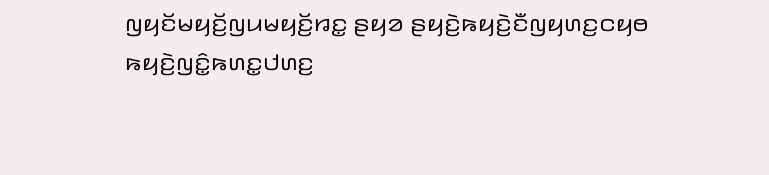ꤜꤟꤢꤩꤗꤟꤢꤩ꤬ꤜꤣꤗꤟꤢꤩ꤬ꤙꤢ꤭ ꤔꤟꤤ ꤔꤟꤢꤧ꤬ꤒꤟꤢꤧ꤬ꤢꤪꤜꤟꤛꤢ꤬ꤍꤟꤥ ꤒꤟꤢꤧ꤬ꤜꤢꤨ꤭ꤒꤛꤢ꤭ꤓꤛꤢ꤬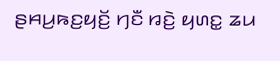ꤔꤌꤣ꤬ꤒꤢ꤬ꤟꤢꤩ꤬ ꤚꤢꤪ ꤙꤢꤧ꤬ ꤟꤛꤢ꤭ ꤘꤣ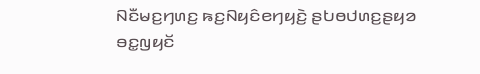ꤡꤢꤪꤗꤢ꤬ꤚꤛꤢ꤬ ꤒꤢ꤬ꤡꤟꤢꤨꤕꤚꤟꤢꤧ꤬ ꤔꤝꤥꤓꤛꤢ꤬ꤔꤟꤤ ꤋꤢ꤭ꤜꤟꤢꤩ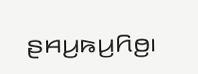ꤔꤌꤣ꤬ꤒꤣ꤬ꤖꤥ꤬꤯